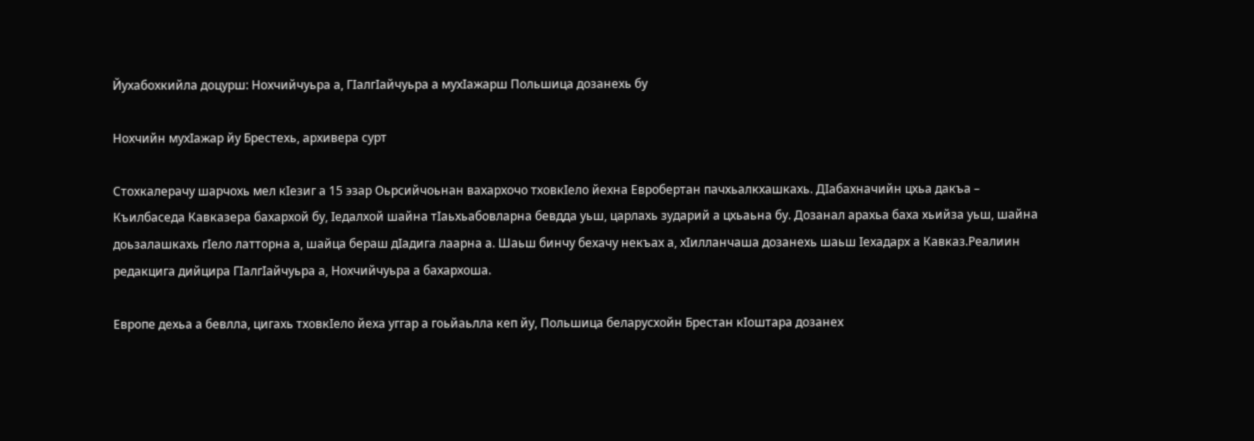Йухабохкийла доцурш: Нохчийчуьра а, ГIалгIайчуьра а мухIажарш Польшица дозанехь бу

Нохчийн мухIажар йу Брестехь, архивера сурт

Стохкалерачу шарчохь мел кIезиг а 15 эзар Оьрсийчоьнан вахархочо тховкIело йехна Евробертан пачхьалкхашкахь. ДIабахначийн цхьа дакъа – Къилбаседа Кавказера бахархой бу, Iедалхой шайна тIаьхьабовларна бевдда уьш, царлахь зударий а цхьаьна бу. Дозанал арахьа баха хьийза уьш, шайна доьзалашкахь гIело латторна а, шайца бераш дIадига лаарна а. Шаьш бинчу бехачу некъах а, хIилланчаша дозанехь шаьш Iехадарх а Кавказ.Реалиин редакцига дийцира ГIалгIайчуьра а, Нохчийчуьра а бахархоша.

Европе дехьа а бевлла, цигахь тховкIело йеха уггар а гоьйаьлла кеп йу, Польшица беларусхойн Брестан кIоштара дозанех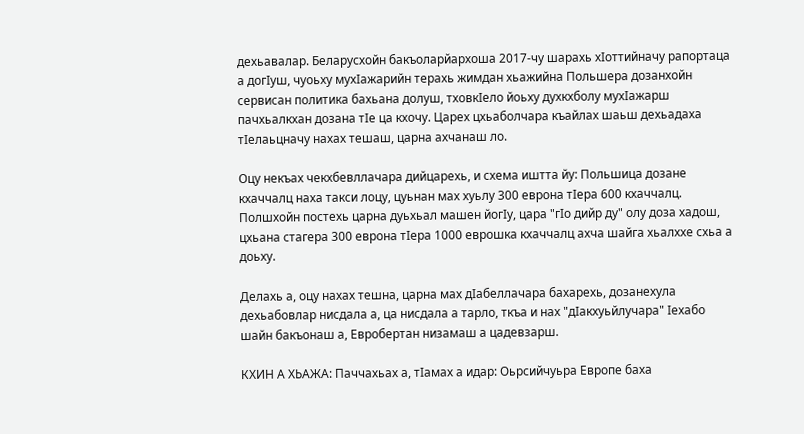дехьавалар. Беларусхойн бакъоларйархоша 2017-чу шарахь хIоттийначу рапортаца а догIуш, чуоьху мухIажарийн терахь жимдан хьажийна Польшера дозанхойн сервисан политика бахьана долуш, тховкIело йоьху духкхболу мухIажарш пачхьалкхан дозана тIе ца кхочу. Царех цхьаболчара къайлах шаьш дехьадаха тIелаьцначу нахах тешаш, царна ахчанаш ло.

Оцу некъах чекхбевллачара дийцарехь, и схема иштта йу: Польшица дозане кхаччалц наха такси лоцу, цуьнан мах хуьлу 300 еврона тIера 600 кхаччалц. Полшхойн постехь царна дуьхьал машен йогIу, цара "гIо дийр ду" олу доза хадош, цхьана стагера 300 еврона тIера 1000 еврошка кхаччалц ахча шайга хьалххе схьа а доьху.

Делахь а, оцу нахах тешна, царна мах дIабеллачара бахарехь, дозанехула дехьабовлар нисдала а, ца нисдала а тарло, ткъа и нах "дIакхуьйлучара" Iехабо шайн бакъонаш а, Евробертан низамаш а цадевзарш.

КХИН А ХЬАЖА: Паччахьах а, тIамах а идар: Оьрсийчуьра Европе баха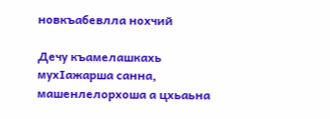новкъабевлла нохчий

Дечу къамелашкахь мухIажарша санна, машенлелорхоша а цхьаьна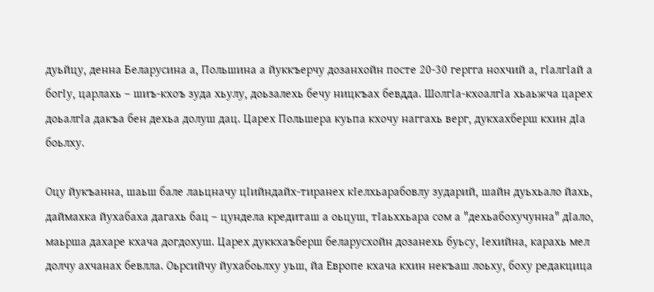дуьйцу, денна Беларусина а, Польшина а йуккъерчу дозанхойн посте 20-30 гергга нохчий а, гIалгIай а богIу, царлахь – шиъ-кхоъ зуда хьулу, доьзалехь бечу ницкъах бевдда. ШолгIа-кхоалгIа хьаьжча царех доьалгIа дакъа бен дехьа долуш дац. Царех Польшера куьпа кхочу наггахь верг, дукхахберш кхин дIа боьлху.

Оцу йукъанна, шаьш бале лаьцначу цIийндайх-тиранех кIелхьарабовлу зударий, шайн дуьхьало йахь, даймахка йухабаха дагахь бац – цундела кредиташ а оьцуш, тIаьххьара сом а "дехьабохучунна" дIало, маьрша дахаре кхача догдохуш. Царех дуккхаъберш беларусхойн дозанехь буьсу, Iехийна, карахь мел долчу ахчанах бевлла. Оьрсийчу йухабоьлху уьш, йа Европе кхача кхин некъаш лоьху, боху редакцица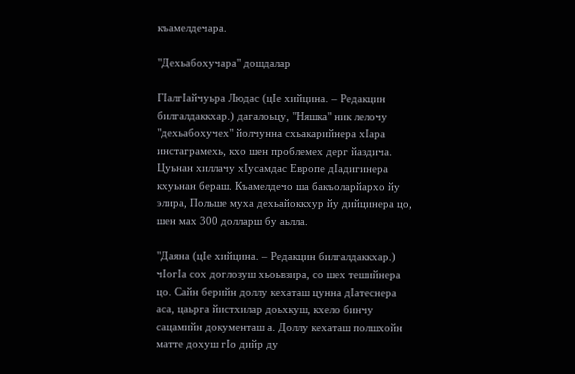къамелдечара.

"Дехьабохучара" дошдалар

ГIалгIайчуьра Людас (цIе хийцина. – Редакцин билгалдаккхар.) дагалоьцу, "Няшка" ник лелочу "дехьабохучех" йолчунна схьакарийнера хIара инстаграмехь, кхо шен проблемех дерг йаздича. Цуьнан хиллачу хIусамдас Европе дIадигинера кхуьнан бераш. Къамелдечо ша бакъоларйархо йу элира, Польше муха дехьайоккхур йу дийцинера цо, шен мах 300 долларш бу аьлла.

"Даяна (цIе хийцина. – Редакцин билгалдаккхар.) чIогIа сох доглозуш хьоьвзира, со шех тешийнера цо. Сайн берийн доллу кехаташ цунна дIатеснера аса, цаьрга йистхилар доьхкуш, кхело бинчу сацамийн документаш а. Доллу кехаташ полшхойн матте дохуш гIо дийр ду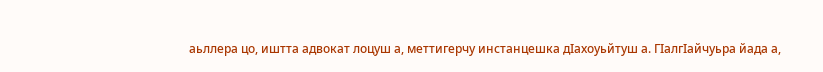аьллера цо, иштта адвокат лоцуш а, меттигерчу инстанцешка дIахоуьйтуш а. ГIалгIайчуьра йада а,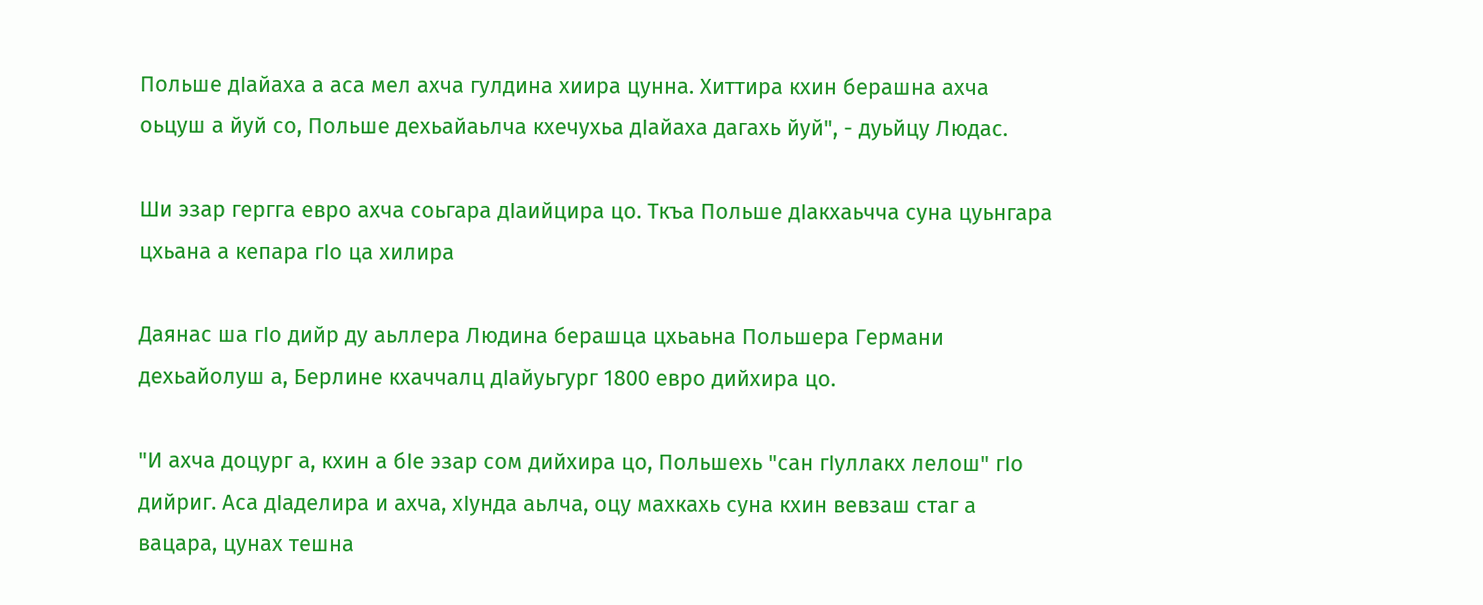Польше дIайаха а аса мел ахча гулдина хиира цунна. Хиттира кхин берашна ахча оьцуш а йуй со, Польше дехьайаьлча кхечухьа дIайаха дагахь йуй", - дуьйцу Людас.

Ши эзар гергга евро ахча соьгара дIаийцира цо. Ткъа Польше дIакхаьчча суна цуьнгара цхьана а кепара гIо ца хилира

Даянас ша гIо дийр ду аьллера Людина берашца цхьаьна Польшера Германи дехьайолуш а, Берлине кхаччалц дIайуьгург 1800 евро дийхира цо.

"И ахча доцург а, кхин а бIе эзар сом дийхира цо, Польшехь "сан гIуллакх лелош" гIо дийриг. Аса дIаделира и ахча, хIунда аьлча, оцу махкахь суна кхин вевзаш стаг а вацара, цунах тешна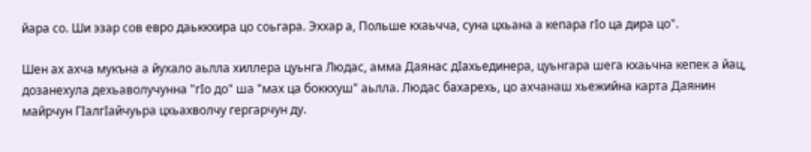йара со. Ши эзар сов евро даьккхира цо соьгара. Эххар а, Польше кхаьчча, суна цхьана а кепара гIо ца дира цо".

Шен ах ахча мукъна а йухало аьлла хиллера цуьнга Людас, амма Даянас дIахьединера, цуьнгара шега кхаьчна кепек а йац, дозанехула дехьаволучунна "гIо до" ша "мах ца боккхуш" аьлла. Людас бахарехь, цо ахчанаш хьежийна карта Даянин майрчун ГIалгIайчуьра цхьахволчу гергарчун ду.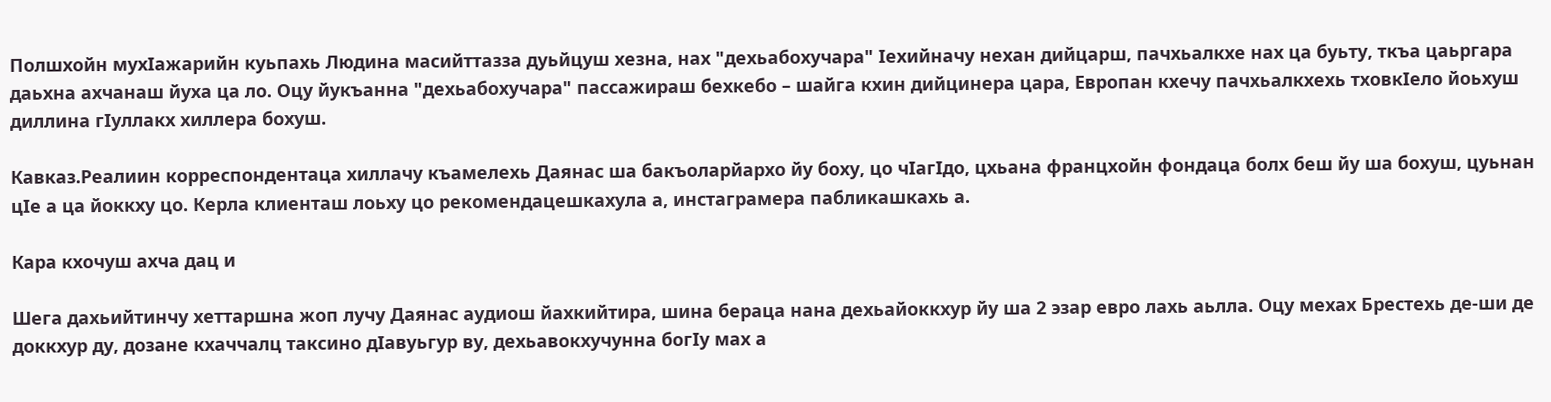Полшхойн мухIажарийн куьпахь Людина масийттазза дуьйцуш хезна, нах "дехьабохучара" Iехийначу нехан дийцарш, пачхьалкхе нах ца буьту, ткъа цаьргара даьхна ахчанаш йуха ца ло. Оцу йукъанна "дехьабохучара" пассажираш бехкебо – шайга кхин дийцинера цара, Европан кхечу пачхьалкхехь тховкIело йоьхуш диллина гIуллакх хиллера бохуш.

Кавказ.Реалиин корреспондентаца хиллачу къамелехь Даянас ша бакъоларйархо йу боху, цо чIагIдо, цхьана францхойн фондаца болх беш йу ша бохуш, цуьнан цIе а ца йоккху цо. Керла клиенташ лоьху цо рекомендацешкахула а, инстаграмера пабликашкахь а.

Кара кхочуш ахча дац и

Шега дахьийтинчу хеттаршна жоп лучу Даянас аудиош йахкийтира, шина бераца нана дехьайоккхур йу ша 2 эзар евро лахь аьлла. Оцу мехах Брестехь де-ши де доккхур ду, дозане кхаччалц таксино дIавуьгур ву, дехьавокхучунна богIу мах а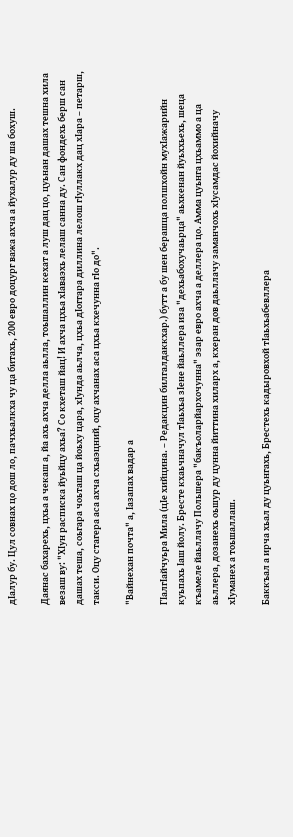дIалур бу. Цул совнах цо дош ло, пачхьалкха чу ца битахь, 200 евро доцург важа ахча а йухалур ду ша бохуш.

Даянас бахарехь, цхьа а чекаш а, йа ахь ахча делла аьлла, тоьшаллин кехат а луш дац цо, цуьнан дашах тешна хила везаш ву: "ХIун расписка йуьйцу ахьа? Со кхеташ йац! И ахча цхьа хIаваэхь лелаш санна ду. Сан фондехь берш сан дашах теша, соьгара чоьташ ца йоьху цара, хIунда аьлча, цхьа дIоггара диллина лелош гIуллакх дац хIара – петарш, такси. Оцу стагера аса ахча схьаэцний, оцу ахчанах аса цхьа кхечунна гIо до".

"Вайнехан почта" а, Iазапах вадар а

ГIалгIайчуьра Мила (цIе хийцина. – Редакцин билгалдаккхар.) бутт а бу шен берашца полшхойн мухIажарийн куьпахь Iаш йолу. Бресте кхаьчначул тIаьхьа зIене йаьллера иза "дехьабохучаьрца" аьхкенан йуьххьехь, шеца къамеле йаьллачу Польшера "бакъоларйархочунна" эзар евро ахча а деллера цо. Амма цуьнга цхьаммо а ца аьллера, дозанехь оьшур ду цунна йиттина хиларх а, кхеран дов даьллачу заманчохь хIусамдас йохийначу хIуманех а тоьшаллаш.

Баккъал а ирча хьал ду цуьнгахь, Брестехь кадыровхой тIаьхьабевллера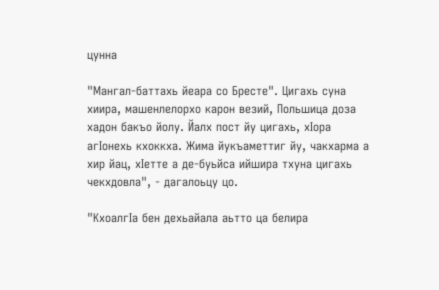цунна

"Мангал-баттахь йеара со Бресте". Цигахь суна хиира, машенлелорхо карон везий, Польшица доза хадон бакъо йолу. Йалх пост йу цигахь, хIора агIонехь кхоккха. Жима йукъаметтиг йу, чакхарма а хир йац, хIетте а де-буьйса ийшира тхуна цигахь чекхдовла", - дагалоьцу цо.

"КхоалгIа бен дехьайала аьтто ца белира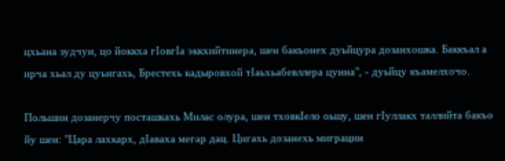цхьана зудчун, цо йоккха гIовгIа эккхийтинера, шен бакъонех дуьйцура дозанхошка. Баккъал а ирча хьал ду цуьнгахь, Брестехь кадыровхой тIаьхьабевллера цунна", - дуьйцу къамелхочо.

Польшин дозанерчу посташкахь Милас олура, шен тховкIело оьшу, шен гIуллакх таллийта бакъо йу шен: "Цара лахкарх, дIаваха мегар дац. Цигахь дозанехь миграцин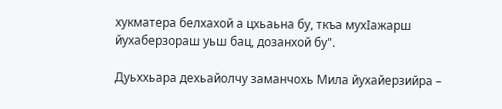хукматера белхахой а цхьаьна бу, ткъа мухIажарш йухаберзораш уьш бац, дозанхой бу".

Дуьххьара дехьайолчу заманчохь Мила йухайерзийра –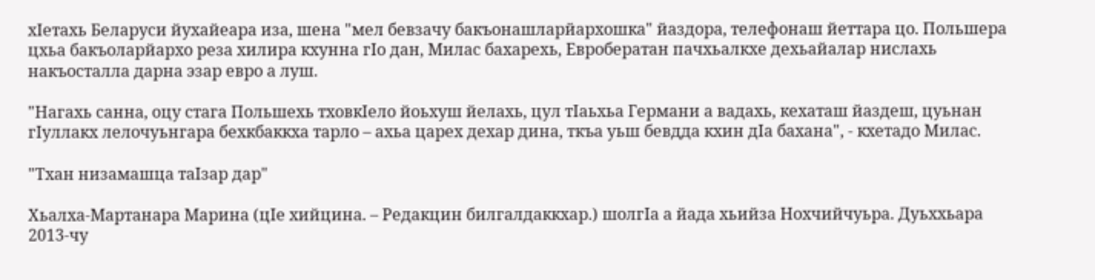хIетахь Беларуси йухайеара иза, шена "мел бевзачу бакъонашларйархошка" йаздора, телефонаш йеттара цо. Польшера цхьа бакъоларйархо реза хилира кхунна гIо дан, Милас бахарехь, Евробератан пачхьалкхе дехьайалар нислахь накъосталла дарна эзар евро а луш.

"Нагахь санна, оцу стага Польшехь тховкIело йоьхуш йелахь, цул тIаьхьа Германи а вадахь, кехаташ йаздеш, цуьнан гIуллакх лелочуьнгара бехкбаккха тарло – ахьа царех дехар дина, ткъа уьш бевдда кхин дIа бахана", - кхетадо Милас.

"Тхан низамашца таIзар дар"

Хьалха-Мартанара Марина (цIе хийцина. – Редакцин билгалдаккхар.) шолгIа а йада хьийза Нохчийчуьра. Дуьххьара 2013-чу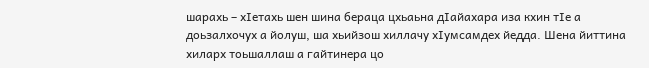шарахь – хIетахь шен шина бераца цхьаьна дIайахара иза кхин тIе а доьзалхочух а йолуш, ша хьийзош хиллачу хIумсамдех йедда. Шена йиттина хиларх тоьшаллаш а гайтинера цо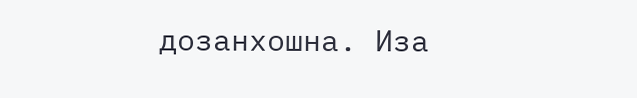дозанхошна. Иза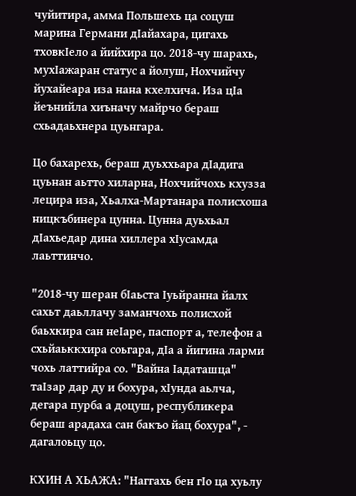чуйитира, амма Польшехь ца соцуш марина Германи дIайахара, цигахь тховкIело а йийхира цо. 2018-чу шарахь, мухIажаран статус а йолуш, Нохчийчу йухайеара иза нана кхелхича. Иза цIа йеънийла хиъначу майрчо бераш схьадаьхнера цуьнгара.

Цо бахарехь, бераш дуьххьара дIадига цуьнан аьтто хиларна, Нохчийчохь кхузза лецира иза, Хьалха-Мартанара полисхоша ницкъбинера цунна. Цунна дуьхьал дIахьедар дина хиллера хIусамда лаьттинчо.

"2018-чу шеран бIаьста Iуьйранна йалх сахьт даьллачу заманчохь полисхой баьхкира сан неIаре, паспорт а, телефон а схьйаьккхира соьгара, дIа а йигина ларми чохь латтийра со. "Вайна Iадаташца" таIзар дар ду и бохура, хIунда аьлча, дегара пурба а доцуш, республикера бераш арадаха сан бакъо йац бохура", - дагалоьцу цо.

КХИН А ХЬАЖА: "Наггахь бен гIо ца хуьлу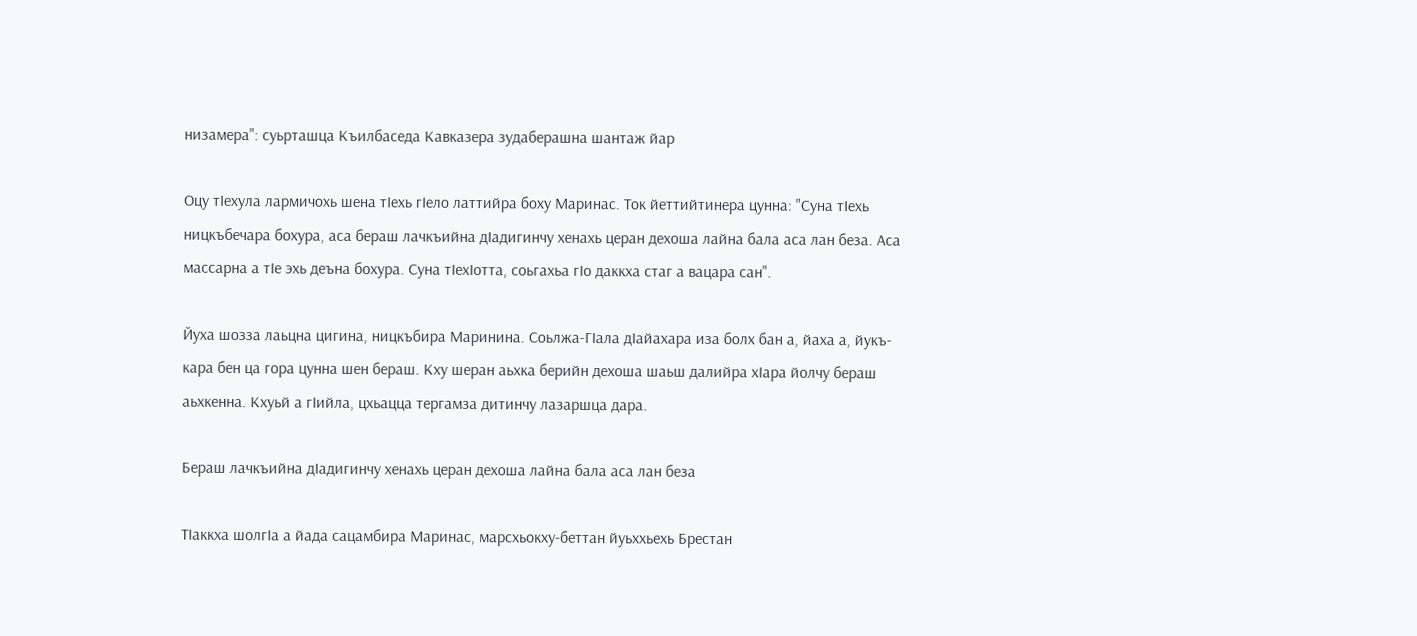низамера": суьрташца Къилбаседа Кавказера зудаберашна шантаж йар

Оцу тIехула лармичохь шена тIехь гIело латтийра боху Маринас. Ток йеттийтинера цунна: "Суна тIехь ницкъбечара бохура, аса бераш лачкъийна дIадигинчу хенахь церан дехоша лайна бала аса лан беза. Аса массарна а тIе эхь деъна бохура. Суна тIехIотта, соьгахьа гIо даккха стаг а вацара сан".

Йуха шозза лаьцна цигина, ницкъбира Маринина. Соьлжа-ГIала дIайахара иза болх бан а, йаха а, йукъ-кара бен ца гора цунна шен бераш. Кху шеран аьхка берийн дехоша шаьш далийра хIара йолчу бераш аьхкенна. Кхуьй а гIийла, цхьацца тергамза дитинчу лазаршца дара.

Бераш лачкъийна дIадигинчу хенахь церан дехоша лайна бала аса лан беза

ТIаккха шолгIа а йада сацамбира Маринас, марсхьокху-беттан йуьххьехь Брестан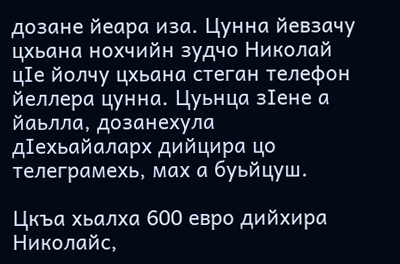дозане йеара иза. Цунна йевзачу цхьана нохчийн зудчо Николай цIе йолчу цхьана стеган телефон йеллера цунна. Цуьнца зIене а йаьлла, дозанехула дIехьайаларх дийцира цо телеграмехь, мах а буьйцуш.

Цкъа хьалха 600 евро дийхира Николайс,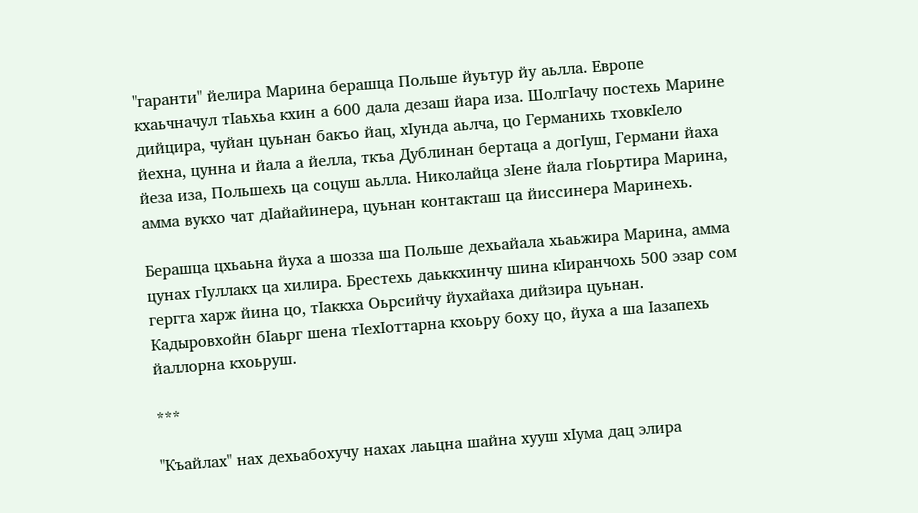"гаранти" йелира Марина берашца Польше йуьтур йу аьлла. Европе кхаьчначул тIаьхьа кхин а 600 дала дезаш йара иза. ШолгIачу постехь Марине дийцира, чуйан цуьнан бакъо йац, хIунда аьлча, цо Германихь тховкIело йехна, цунна и йала а йелла, ткъа Дублинан бертаца а догIуш, Германи йаха йеза иза, Польшехь ца соцуш аьлла. Николайца зIене йала гIоьртира Марина, амма вукхо чат дIайайинера, цуьнан контакташ ца йиссинера Маринехь.

Берашца цхьаьна йуха а шозза ша Польше дехьайала хьаьжира Марина, амма цунах гIуллакх ца хилира. Брестехь даьккхинчу шина кIиранчохь 500 эзар сом гергга харж йина цо, тIаккха Оьрсийчу йухайаха дийзира цуьнан. Кадыровхойн бIаьрг шена тIехIоттарна кхоьру боху цо, йуха а ша Iазапехь йаллорна кхоьруш.

***

"Къайлах" нах дехьабохучу нахах лаьцна шайна хууш хIума дац элира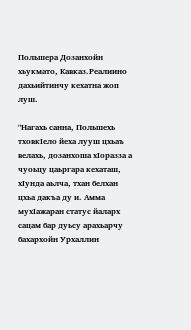Польшера Дозанхойн хьукмато, Кавказ.Реалиино дахьийтинчу кехатна жоп луш.

"Нагахь санна, Польшехь тховкIело йеха лууш цхьаъ велахь, дозанхоша хIоразза а чуоьцу цаьргара кехаташ, хIунда аьлча, тхан белхан цхьа дакъа ду и. Амма мухIажаран статус йаларх сацам бар дуьсу арахьарчу бахархойн Урхаллин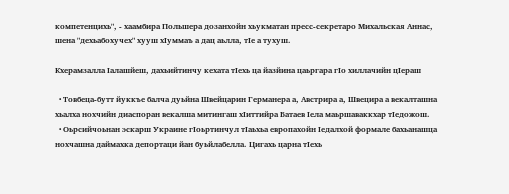компетенцихь", - хаамбира Польшера дозанхойн хьукматан пресс-секретаро Михальская Аннас, шена "дехьабохучех" хууш хIуммаъ а дац аьлла, тIе а тухуш.

Кхерамзалла Iалашйеш, дахьийтинчу кехата тIехь ца йазйина цаьргара гIо хиллачийн цIераш

  • Товбеца-бутт йуккъе балча дуьйна Швейцарин Германера а, Австрира а, Швецира а векалташна хьалха нохчийн диаспоран векалша митингаш хIиттийра Батаев Iела маьршаваккхар тIедожош.
  • Оьрсийчоьнан эскарш Украине гIоьртинчул тIаьхьа европахойн Iедалхой формале бахьанашца нохчашна даймахка депортаци йан буьйлабелла. Цигахь царна тIехь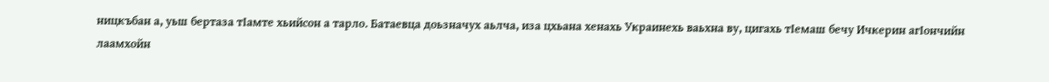ницкъбан а, уьш бертаза тIамте хьийсон а тарло. Батаевца доьзначух аьлча, иза цхьана хенахь Украинехь ваьхна ву, цигахь тIемаш бечу Ичкерин агIончийн лаамхойн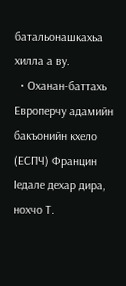батальонашкахьа хилла а ву.
  • Оханан-баттахь Европерчу адамийн бакъонийн кхело (ЕСПЧ) Францин Iедале дехар дира, нохчо Т.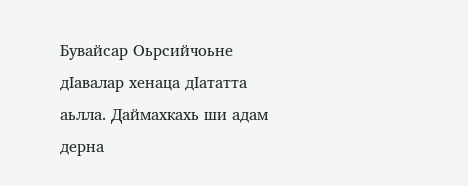Бувайсар Оьрсийчоьне дIавалар хенаца дIататта аьлла. Даймахкахь ши адам дерна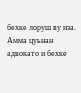бехке лоруш ву иза. Амма цуьнан адвокато и бехке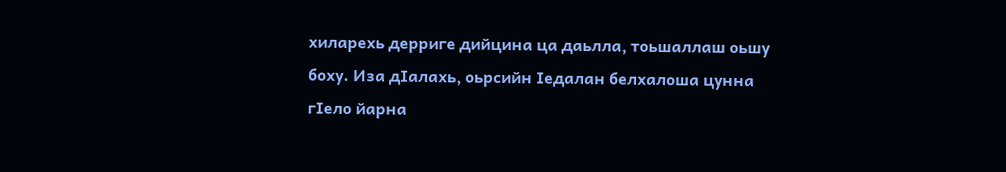хиларехь дерриге дийцина ца даьлла, тоьшаллаш оьшу боху. Иза дIалахь, оьрсийн Iедалан белхалоша цунна гIело йарна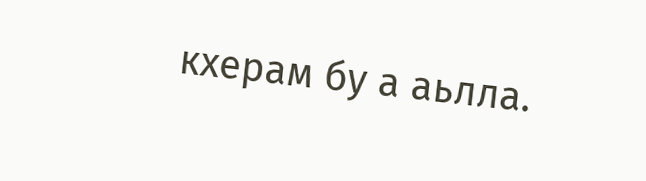кхерам бу а аьлла.